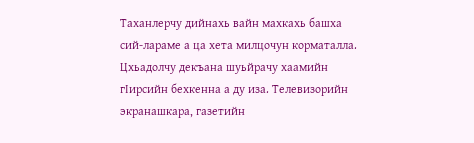Таханлерчу дийнахь вайн махкахь башха сий-лараме а ца хета милцочун корматалла. Цхьадолчу декъана шуьйрачу хаамийн гIирсийн бехкенна а ду иза. Телевизорийн экранашкара, газетийн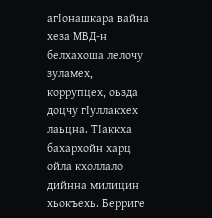агIонашкара вайна хеза МВД-н белхахоша лелочу зуламех, коррупцех, оьзда доцчу гIуллакхех лаьцна. ТIаккха бахархойн харц ойла кхоллало дийнна милицин хьокъехь. Берриге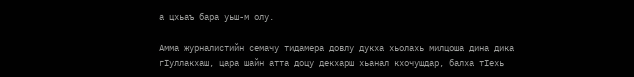а цхьаъ бара уьш-м олу.

Амма журналистийн семачу тидамера довлу дукха хьолахь милцоша дина дика гIуллакхаш, цара шайн атта доцу декхарш хьанал кхочушдар, балха тIехь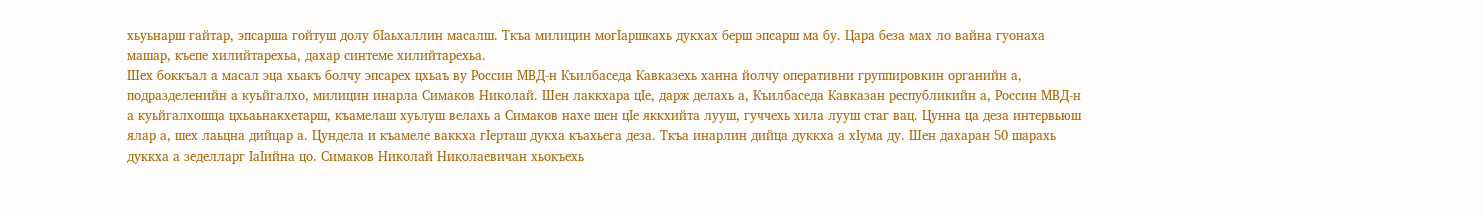хьуьнарш гайтар, эпсарша гойтуш долу бIаьхаллин масалш. Ткъа милицин могIаршкахь дукхах берш эпсарш ма бу. Цара беза мах ло вайна гуонаха машар, къепе хилийтарехьа, дахар синтеме хилийтарехьа.
Шех боккъал а масал эца хьакъ болчу эпсарех цхьаъ ву Россин МВД-н Къилбаседа Кавказехь ханна йолчу оперативни группировкин органийн а, подразделенийн а куьйгалхо, милицин инарла Симаков Николай. Шен лаккхара цIе, дарж делахь а, Къилбаседа Кавказан республикийн а, Россин МВД-н а куьйгалхошца цхьаьнакхетарш, къамелаш хуьлуш велахь а Симаков нахе шен цIе яккхийта лууш, гуччехь хила лууш стаг вац. Цунна ца деза интервьюш ялар а, шех лаьцна дийцар а. Цундела и къамеле ваккха гIерташ дукха къахьега деза. Ткъа инарлин дийца дуккха а хIума ду. Шен дахаран 50 шарахь дуккха а зеделларг IаIийна цо. Симаков Николай Николаевичан хьокъехь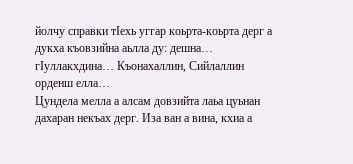йолчу справки тIехь уггар коьрта-коьрта дерг а дукха къовзийна аьлла ду: дешна… гIуллакхдина… Къонахаллин, Сийлаллин орденш елла…
Цундела мелла а алсам довзийта лаьа цуьнан дахаран некъах дерг. Иза ван а вина, кхиа а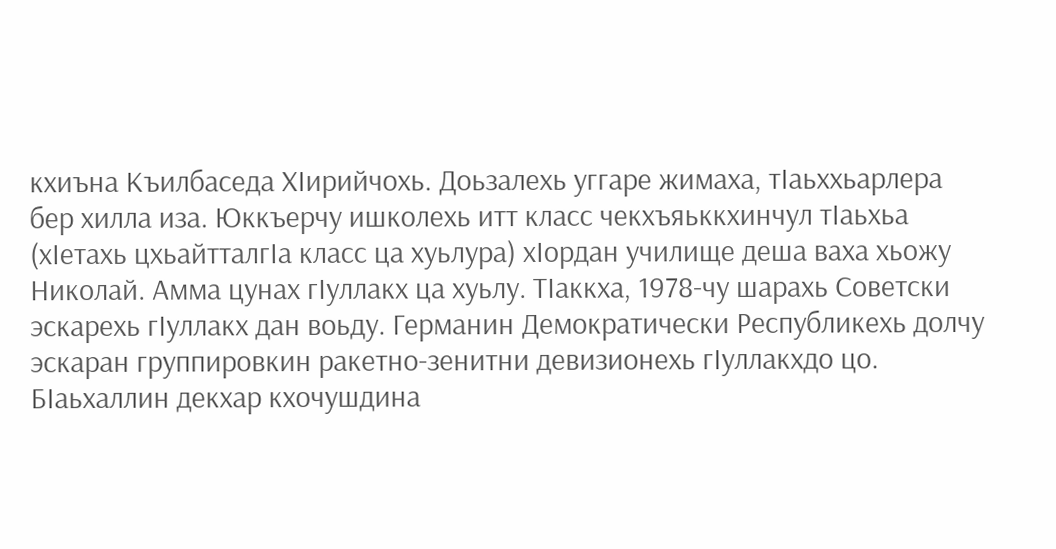кхиъна Къилбаседа ХIирийчохь. Доьзалехь уггаре жимаха, тIаьххьарлера бер хилла иза. Юккъерчу ишколехь итт класс чекхъяьккхинчул тIаьхьа (хIетахь цхьайтталгIа класс ца хуьлура) хIордан училище деша ваха хьожу Николай. Амма цунах гIуллакх ца хуьлу. ТIаккха, 1978-чу шарахь Советски эскарехь гIуллакх дан воьду. Германин Демократически Республикехь долчу эскаран группировкин ракетно-зенитни девизионехь гIуллакхдо цо. БIаьхаллин декхар кхочушдина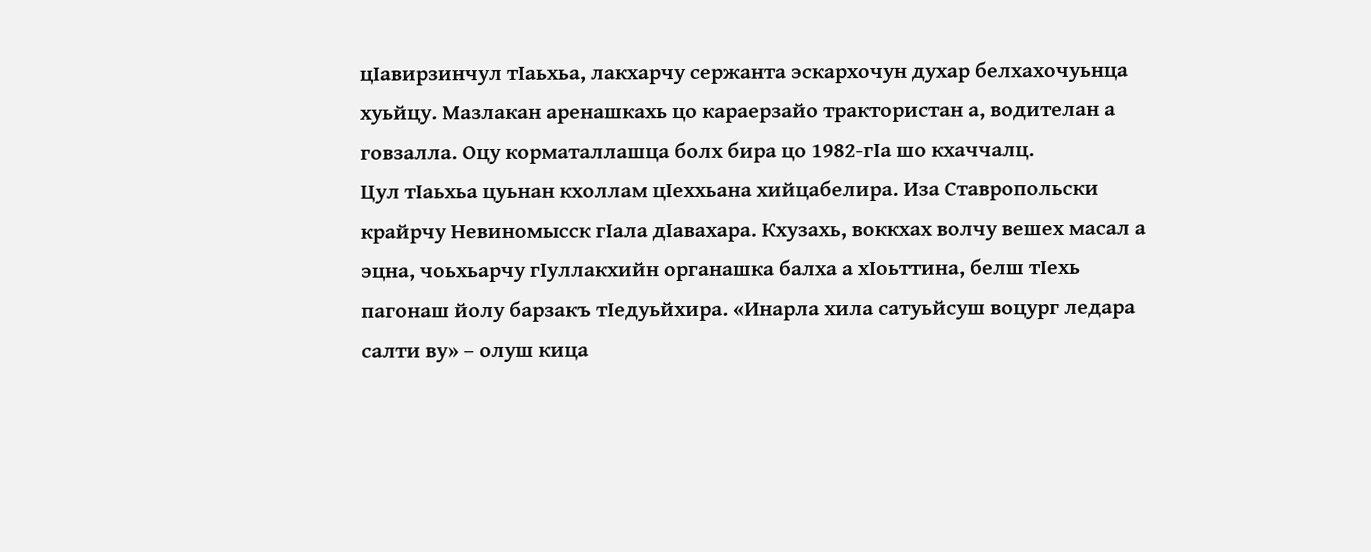цIавирзинчул тIаьхьа, лакхарчу сержанта эскархочун духар белхахочуьнца хуьйцу. Мазлакан аренашкахь цо караерзайо трактористан а, водителан а говзалла. Оцу корматаллашца болх бира цо 1982-гIа шо кхаччалц.
Цул тIаьхьа цуьнан кхоллам цIеххьана хийцабелира. Иза Ставропольски крайрчу Невиномысск гIала дIавахара. Кхузахь, воккхах волчу вешех масал а эцна, чоьхьарчу гIуллакхийн органашка балха а хIоьттина, белш тIехь пагонаш йолу барзакъ тIедуьйхира. «Инарла хила сатуьйсуш воцург ледара салти ву» – олуш кица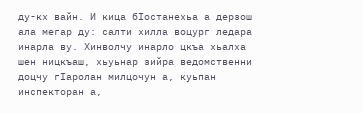ду-кх вайн. И кица бIостанехьа а дерзош ала мегар ду: салти хилла воцург ледара инарла ву. Хинволчу инарло цкъа хьалха шен ницкъаш, хьуьнар зийра ведомственни доцчу гIаролан милцочун а, куьпан инспекторан а,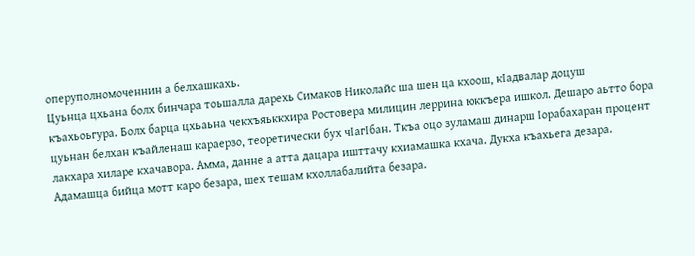оперуполномоченнин а белхашкахь.
Цуьнца цхьана болх бинчара тоьшалла дарехь Симаков Николайс ша шен ца кхоош, кIадвалар доцуш къахьоьгура. Болх барца цхьаьна чекхъяьккхира Ростовера милицин леррина юккъера ишкол. Дешаро аьтто бора цуьнан белхан къайленаш караерзо, теоретически бух чIагIбан. Ткъа оцо зуламаш динарш Iорабахаран процент лакхара хиларе кхачавора. Амма, данне а атта дацара ишттачу кхиамашка кхача. Дукха къахьега дезара. Адамашца бийца мотт каро безара, шех тешам кхоллабалийта безара.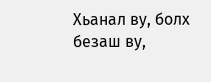Хьанал ву, болх безаш ву,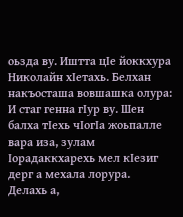оьзда ву. Иштта цIе йоккхура Николайн хIетахь. Белхан накъосташа вовшашка олура: И стаг генна гIур ву. Шен балха тIехь чIогIа жоьпалле вара иза, зулам Iорадаккхарехь мел кIезиг дерг а мехала лорура.
Делахь а,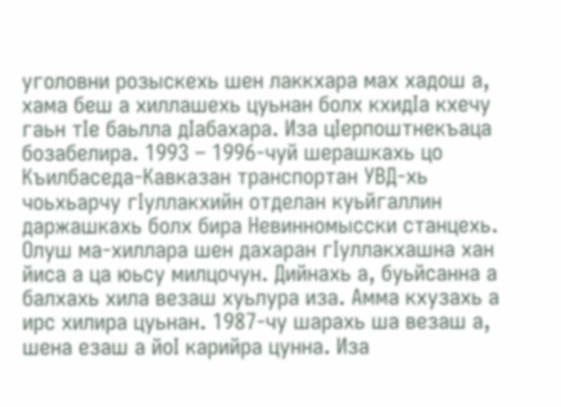уголовни розыскехь шен лаккхара мах хадош а, хама беш а хиллашехь цуьнан болх кхидIа кхечу гаьн тIе баьлла дIабахара. Иза цIерпоштнекъаца бозабелира. 1993 – 1996-чуй шерашкахь цо Къилбаседа-Кавказан транспортан УВД-хь чоьхьарчу гIуллакхийн отделан куьйгаллин даржашкахь болх бира Невинномысски станцехь.
Олуш ма-хиллара шен дахаран гIуллакхашна хан йиса а ца юьсу милцочун. Дийнахь а, буьйсанна а балхахь хила везаш хуьлура иза. Амма кхузахь а ирс хилира цуьнан. 1987-чу шарахь ша везаш а, шена езаш а йоI карийра цунна. Иза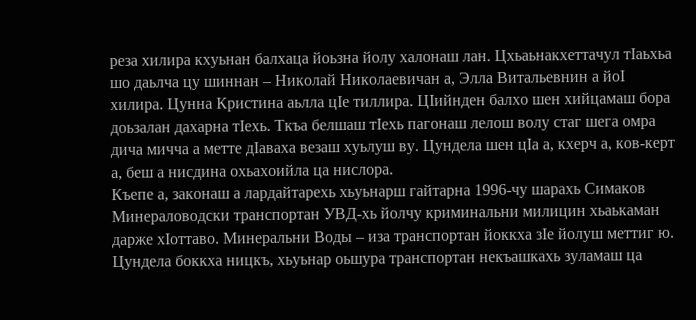реза хилира кхуьнан балхаца йоьзна йолу халонаш лан. Цхьаьнакхеттачул тIаьхьа шо даьлча цу шиннан – Николай Николаевичан а, Элла Витальевнин а йоI хилира. Цунна Кристина аьлла цIе тиллира. ЦIийнден балхо шен хийцамаш бора доьзалан дахарна тIехь. Ткъа белшаш тIехь пагонаш лелош волу стаг шега омра дича мичча а метте дIаваха везаш хуьлуш ву. Цундела шен цIа а, кхерч а, ков-керт а, беш а нисдина охьахоийла ца нислора.
Къепе а, законаш а лардайтарехь хьуьнарш гайтарна 1996-чу шарахь Симаков Минераловодски транспортан УВД-хь йолчу криминальни милицин хьаькаман дарже хIоттаво. Минеральни Воды – иза транспортан йоккха зIе йолуш меттиг ю. Цундела боккха ницкъ, хьуьнар оьшура транспортан некъашкахь зуламаш ца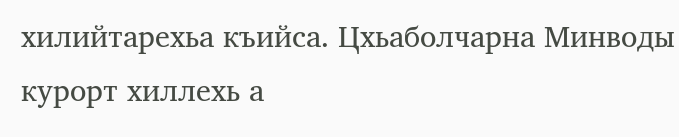хилийтарехьа къийса. Цхьаболчарна Минводы курорт хиллехь а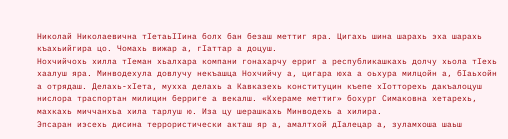Николай Николаевична тIетаьIIина болх бан безаш меттиг яра. Цигахь шина шарахь эха шарахь къахьийгира цо. Чомахь вижар а, гIаттар а доцуш.
Нохчийчохь хилла тIеман хьалхара компани гонахарчу ерриг а республикашкахь долчу хьола тIехь хаалуш яра. Минводехула довлучу некъашца Нохчийчу а, цигара юха а оьхура милцойн а, бIаьхойн а отрядаш. Делахь-хIета, мухха делахь а Кавказехь конституцин къепе хIотторехь дакъалоцуш нислора траспортан милицин берриге а векалш. «Кхераме меттиг» бохург Симаковна хетарехь, махкахь миччанхьа хила тарлуш ю. Иза цу шерашкахь Минводехь а хилира.
Эпсаран иэсехь дисина террористически акташ яр а, амалтхой дIалецар а, зуламхоша шаьш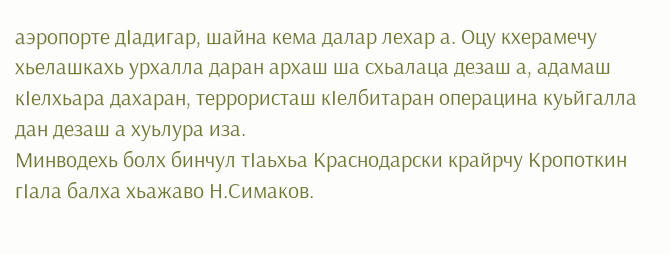аэропорте дIадигар, шайна кема далар лехар а. Оцу кхерамечу хьелашкахь урхалла даран архаш ша схьалаца дезаш а, адамаш кIелхьара дахаран, террористаш кIелбитаран операцина куьйгалла дан дезаш а хуьлура иза.
Минводехь болх бинчул тIаьхьа Краснодарски крайрчу Кропоткин гIала балха хьажаво Н.Симаков.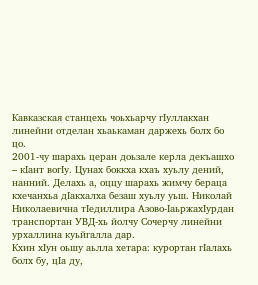Кавказская станцехь чоьхьарчу гIуллакхан линейни отделан хьаькаман даржехь болх бо цо.
2001-чу шарахь церан доьзале керла декъашхо – кIант вогIу. Цунах боккха кхаъ хуьлу дений, нанний. Делахь а, оццу шарахь жимчу бераца кхечанхьа дIакхалха безаш хуьлу уьш. Николай Николаевична тIедиллира Азово-IаьржахIурдан транспортан УВД-хь йолчу Сочерчу линейни урхаллина куьйгалла дар.
Кхин хIун оьшу аьлла хетара: курортан гIалахь болх бу, цIа ду,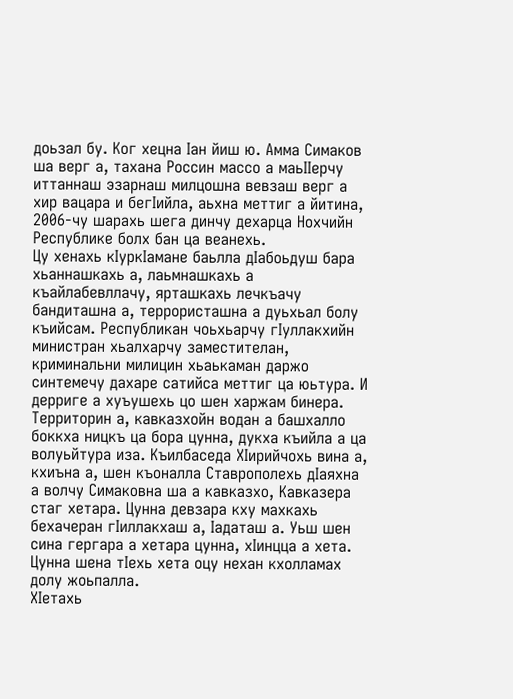доьзал бу. Ког хецна Iан йиш ю. Амма Симаков ша верг а, тахана Россин массо а маьIIерчу иттаннаш эзарнаш милцошна вевзаш верг а хир вацара и бегIийла, аьхна меттиг а йитина, 2006-чу шарахь шега динчу дехарца Нохчийн Республике болх бан ца веанехь.
Цу хенахь кIуркIамане баьлла дIабоьдуш бара хьаннашкахь а, лаьмнашкахь а къайлабевллачу, ярташкахь лечкъачу бандиташна а, террористашна а дуьхьал болу къийсам. Республикан чоьхьарчу гIуллакхийн министран хьалхарчу заместителан, криминальни милицин хьаькаман даржо синтемечу дахаре сатийса меттиг ца юьтура. И дерриге а хуъушехь цо шен харжам бинера.
Территорин а, кавказхойн водан а башхалло боккха ницкъ ца бора цунна, дукха къийла а ца волуьйтура иза. Къилбаседа ХIирийчохь вина а, кхиъна а, шен къоналла Ставрополехь дIаяхна а волчу Симаковна ша а кавказхо, Кавказера стаг хетара. Цунна девзара кху махкахь бехачеран гIиллакхаш а, Iадаташ а. Уьш шен сина гергара а хетара цунна, хIинцца а хета. Цунна шена тIехь хета оцу нехан кхолламах долу жоьпалла.
ХIетахь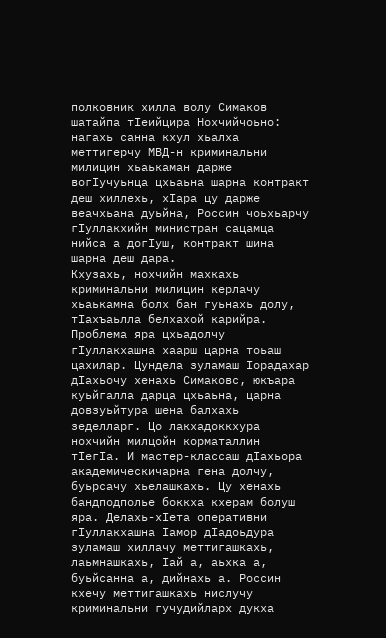полковник хилла волу Симаков шатайпа тIеийцира Нохчийчоьно: нагахь санна кхул хьалха меттигерчу МВД-н криминальни милицин хьаькаман дарже вогIучуьнца цхьаьна шарна контракт деш хиллехь, хIара цу дарже веачхьана дуьйна, Россин чоьхьарчу гIуллакхийн министран сацамца нийса а догIуш, контракт шина шарна деш дара.
Кхузахь, нохчийн махкахь криминальни милицин керлачу хьаькамна болх бан гуьнахь долу, тIахъаьлла белхахой карийра. Проблема яра цхьадолчу гIуллакхашна хаарш царна тоьаш цахилар. Цундела зуламаш Iорадахар дIахьочу хенахь Симаковс, юкъара куьйгалла дарца цхьаьна, царна довзуьйтура шена балхахь зеделларг. Цо лакхадоккхура нохчийн милцойн корматаллин тIегIа. И мастер-классаш дIахьора академическичарна гена долчу, буьрсачу хьелашкахь. Цу хенахь бандподполье боккха кхерам болуш яра. Делахь-хIета оперативни гIуллакхашна Iамор дIадоьдура зуламаш хиллачу меттигашкахь, лаьмнашкахь, Iай а, аьхка а, буьйсанна а, дийнахь а. Россин кхечу меттигашкахь нислучу криминальни гучудийларх дукха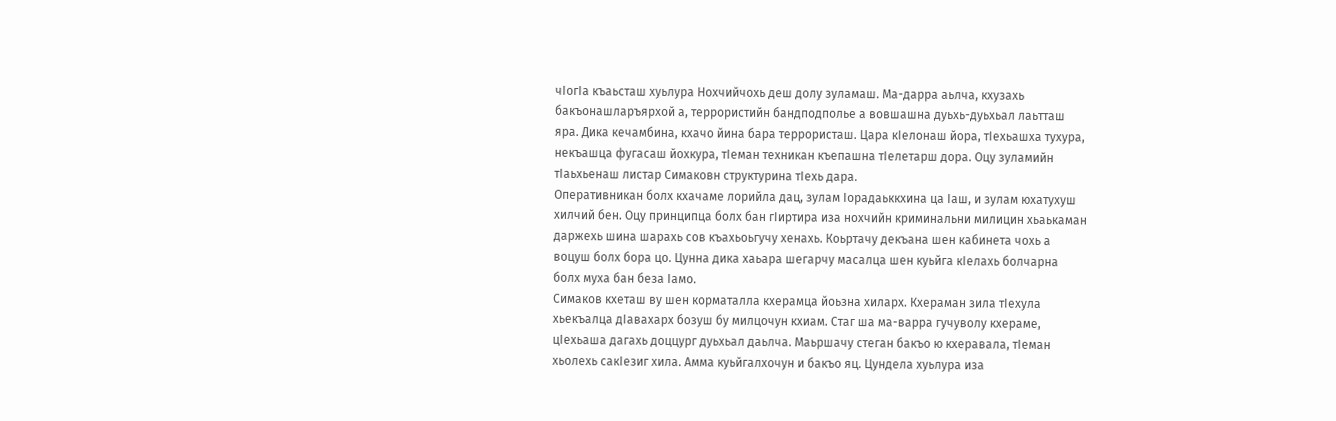чIогIа къаьсташ хуьлура Нохчийчохь деш долу зуламаш. Ма-дарра аьлча, кхузахь бакъонашларъярхой а, террористийн бандподполье а вовшашна дуьхь-дуьхьал лаьтташ яра. Дика кечамбина, кхачо йина бара террористаш. Цара кIелонаш йора, тIехьашха тухура, некъашца фугасаш йохкура, тIеман техникан къепашна тIелетарш дора. Оцу зуламийн тIаьхьенаш листар Симаковн структурина тIехь дара.
Оперативникан болх кхачаме лорийла дац, зулам Iорадаьккхина ца Iаш, и зулам юхатухуш хилчий бен. Оцу принципца болх бан гIиртира иза нохчийн криминальни милицин хьаькаман даржехь шина шарахь сов къахьоьгучу хенахь. Коьртачу декъана шен кабинета чохь а воцуш болх бора цо. Цунна дика хаьара шегарчу масалца шен куьйга кIелахь болчарна болх муха бан беза Iамо.
Симаков кхеташ ву шен корматалла кхерамца йоьзна хиларх. Кхераман зила тIехула хьекъалца дIавахарх бозуш бу милцочун кхиам. Стаг ша ма-варра гучуволу кхераме, цIехьаша дагахь доццург дуьхьал даьлча. Маьршачу стеган бакъо ю кхеравала, тIеман хьолехь сакIезиг хила. Амма куьйгалхочун и бакъо яц. Цундела хуьлура иза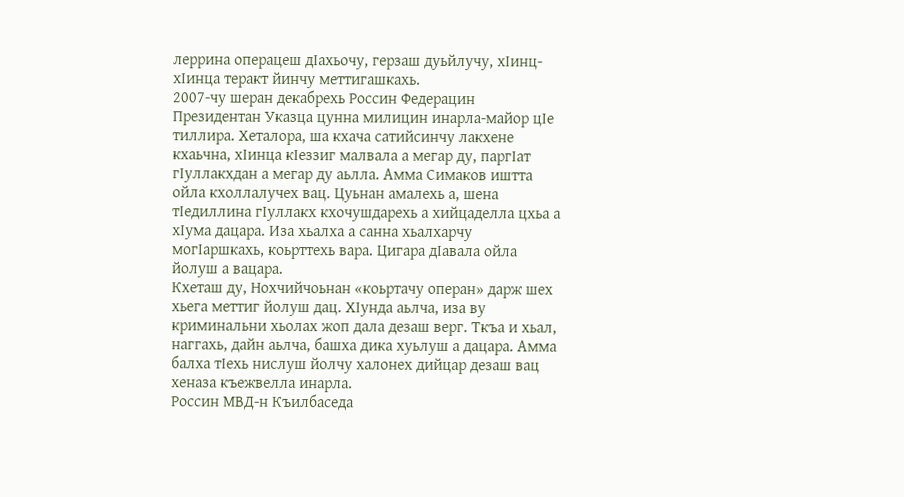леррина операцеш дIахьочу, герзаш дуьйлучу, хIинц-хIинца теракт йинчу меттигашкахь.
2007-чу шеран декабрехь Россин Федерацин Президентан Указца цунна милицин инарла-майор цIе тиллира. Хеталора, ша кхача сатийсинчу лакхене кхаьчна, хIинца кIеззиг малвала а мегар ду, паргIат гIуллакхдан а мегар ду аьлла. Амма Симаков иштта ойла кхоллалучех вац. Цуьнан амалехь а, шена тIедиллина гIуллакх кхочушдарехь а хийцаделла цхьа а хIума дацара. Иза хьалха а санна хьалхарчу могIаршкахь, коьрттехь вара. Цигара дIавала ойла йолуш а вацара.
Кхеташ ду, Нохчийчоьнан «коьртачу операн» дарж шех хьега меттиг йолуш дац. ХIунда аьлча, иза ву криминальни хьолах жоп дала дезаш верг. Ткъа и хьал, наггахь, дайн аьлча, башха дика хуьлуш а дацара. Амма балха тIехь нислуш йолчу халонех дийцар дезаш вац хеназа къежвелла инарла.
Россин МВД-н Къилбаседа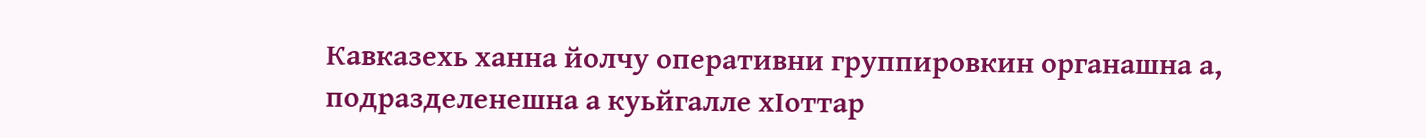Кавказехь ханна йолчу оперативни группировкин органашна а, подразделенешна а куьйгалле хIоттар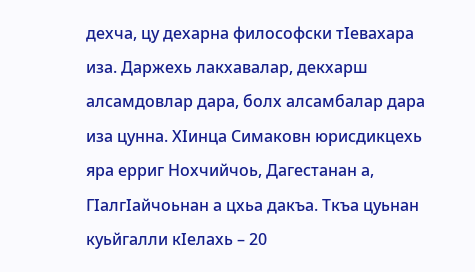дехча, цу дехарна философски тIевахара иза. Даржехь лакхавалар, декхарш алсамдовлар дара, болх алсамбалар дара иза цунна. ХIинца Симаковн юрисдикцехь яра ерриг Нохчийчоь, Дагестанан а, ГIалгIайчоьнан а цхьа дакъа. Ткъа цуьнан куьйгалли кIелахь – 20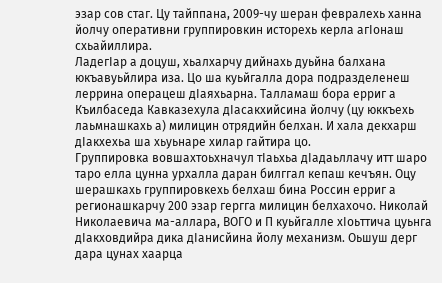эзар сов стаг. Цу тайппана, 2009-чу шеран февралехь ханна йолчу оперативни группировкин исторехь керла агIонаш схьайиллира.
ЛадегIар а доцуш, хьалхарчу дийнахь дуьйна балхана юкъавуьйлира иза. Цо ша куьйгалла дора подразделенеш леррина операцеш дIаяхьарна. Талламаш бора ерриг а Къилбаседа Кавказехула дIасакхийсина йолчу (цу юккъехь лаьмнашкахь а) милицин отрядийн белхан. И хала декхарш дIакхехьа ша хьуьнаре хилар гайтира цо.
Группировка вовшахтоьхначул тIаьхьа дIадаьллачу итт шаро таро елла цунна урхалла даран билггал кепаш кечъян. Оцу шерашкахь группировкехь белхаш бина Россин ерриг а регионашкарчу 200 эзар гергга милицин белхахочо. Николай Николаевича ма-аллара, ВОГО и П куьйгалле хIоьттича цуьнга дIакховдийра дика дIанисйина йолу механизм. Оьшуш дерг дара цунах хаарца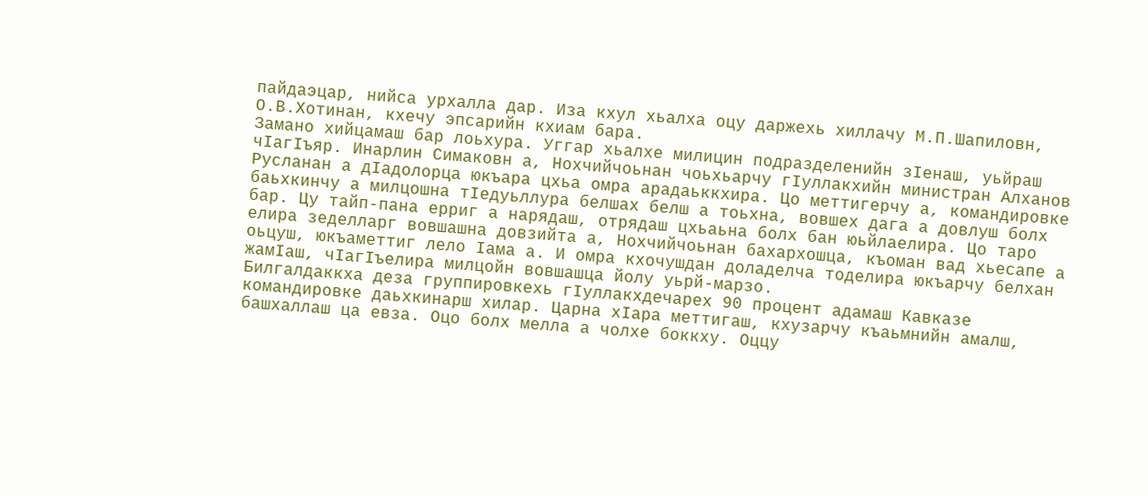пайдаэцар, нийса урхалла дар. Иза кхул хьалха оцу даржехь хиллачу М.П.Шапиловн, О.В.Хотинан, кхечу эпсарийн кхиам бара.
Замано хийцамаш бар лоьхура. Уггар хьалхе милицин подразделенийн зIенаш, уьйраш чIагIъяр. Инарлин Симаковн а, Нохчийчоьнан чоьхьарчу гIуллакхийн министран Алханов Русланан а дIадолорца юкъара цхьа омра арадаьккхира. Цо меттигерчу а, командировке баьхкинчу а милцошна тIедуьллура белшах белш а тоьхна, вовшех дага а довлуш болх бар. Цу тайп-пана ерриг а нарядаш, отрядаш цхьаьна болх бан юьйлаелира. Цо таро елира зеделларг вовшашна довзийта а, Нохчийчоьнан бахархошца, къоман вад хьесапе а оьцуш, юкъаметтиг лело Iама а. И омра кхочушдан доладелча тоделира юкъарчу белхан жамIаш, чIагIъелира милцойн вовшашца йолу уьрй-марзо.
Билгалдаккха деза группировкехь гIуллакхдечарех 90 процент адамаш Кавказе командировке даьхкинарш хилар. Царна хIара меттигаш, кхузарчу къаьмнийн амалш, башхаллаш ца евза. Оцо болх мелла а чолхе боккху. Оццу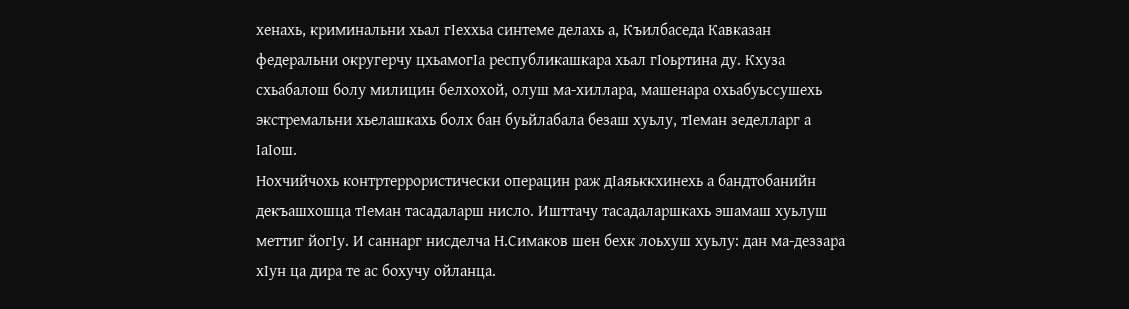хенахь, криминальни хьал гIеххьа синтеме делахь а, Къилбаседа Кавказан федеральни округерчу цхьамогIа республикашкара хьал гIоьртина ду. Кхуза схьабалош болу милицин белхохой, олуш ма-хиллара, машенара охьабуьссушехь экстремальни хьелашкахь болх бан буьйлабала безаш хуьлу, тIеман зеделларг а IаIош.
Нохчийчохь контртеррористически операцин раж дIаяьккхинехь а бандтобанийн декъашхошца тIеман тасадаларш нисло. Ишттачу тасадаларшкахь эшамаш хуьлуш меттиг йогIу. И саннарг нисделча Н.Симаков шен бехк лоьхуш хуьлу: дан ма-деззара хIун ца дира те ас бохучу ойланца.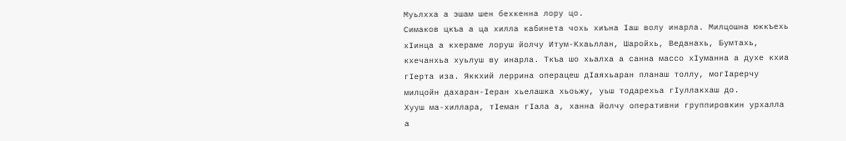Муьлхха а эшам шен бехкенна лору цо.
Симаков цкъа а ца хилла кабинета чохь хиъна Iаш волу инарла. Милцошна юккъехь хIинца а кхераме лоруш йолчу Итум-Кхаьллан, Шаройхь, Веданахь, Бумтахь, кхечанхьа хуьлуш ву инарла. Ткъа шо хьалха а санна массо хIуманна а духе кхиа гIерта иза. Яккхий леррина операцеш дIаяхьаран планаш толлу, могIарерчу милцойн дахаран-Iеран хьелашка хьоьжу, уьш тодарехьа гIуллакхаш до.
Хууш ма-хиллара, тIеман гIала а, ханна йолчу оперативни группировкин урхалла а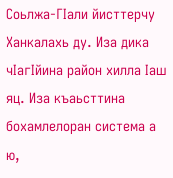Соьлжа-ГIали йисттерчу Ханкалахь ду. Иза дика чIагIйина район хилла Iаш яц. Иза къаьсттина бохамлелоран система а ю,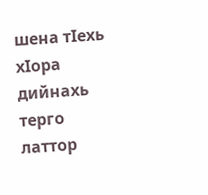шена тIехь хIора дийнахь терго латтор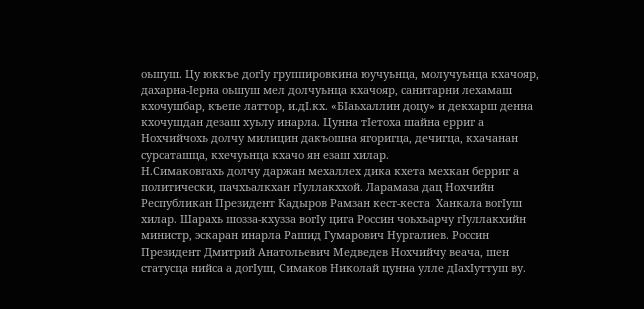оьшуш. Цу юккъе догIу группировкина юучуьнца, молучуьнца кхачояр, дахарна-Iерна оьшуш мел долчуьнца кхачояр, санитарни лехамаш кхочушбар, къепе латтор, и.дI.кх. «БIаьхаллин доцу» и декхарш денна кхочушдан дезаш хуьлу инарла. Цунна тIетоха шайна ерриг а Нохчийчохь долчу милицин дакъошна ягоригца, дечигца, кхачанан сурсаташца, кхечуьнца кхачо ян езаш хилар.
Н.Симаковгахь долчу даржан мехаллех дика кхета мехкан берриг а политически, пачхьалкхан гIуллакххой. Ларамаза дац Нохчийн Республикан Президент Кадыров Рамзан кест-кеста  Ханкала вогIуш хилар. Шарахь шозза-кхузза вогIу цига Россин чоьхьарчу гIуллакхийн министр, эскаран инарла Рашид Гумарович Нургалиев. Россин Президент Дмитрий Анатольевич Медведев Нохчийчу веача, шен статусца нийса а догIуш, Симаков Николай цунна улле дIахIуттуш ву.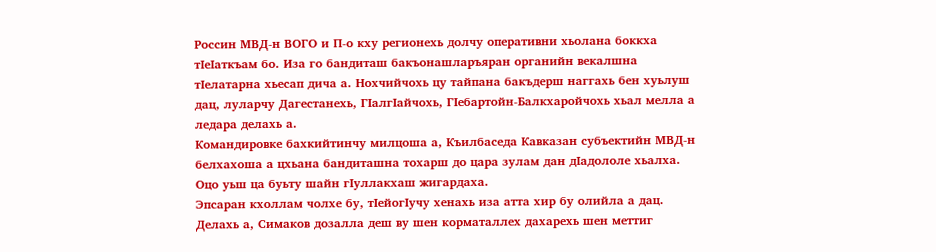Россин МВД-н ВОГО и П-о кху регионехь долчу оперативни хьолана боккха тIеIаткъам бо. Иза го бандиташ бакъонашларъяран органийн векалшна тIелатарна хьесап дича а. Нохчийчохь цу тайпана бакъдерш наггахь бен хуьлуш дац, луларчу Дагестанехь, ГIалгIайчохь, ГIебартойн-Балкхаройчохь хьал мелла а ледара делахь а.
Командировке бахкийтинчу милцоша а, Къилбаседа Кавказан субъектийн МВД-н белхахоша а цхьана бандиташна тохарш до цара зулам дан дIадололе хьалха. Оцо уьш ца буьту шайн гIуллакхаш жигардаха.
Эпсаран кхоллам чолхе бу, тIейогIучу хенахь иза атта хир бу олийла а дац. Делахь а, Симаков дозалла деш ву шен корматаллех дахарехь шен меттиг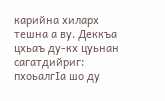карийна хиларх  тешна а ву. Деккъа цхьаъ ду-кх цуьнан сагатдийриг: пхоьалгIа шо ду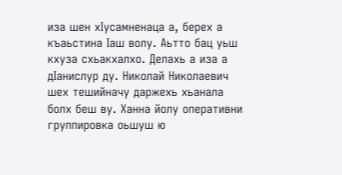иза шен хIусамненаца а, берех а къаьстина Iаш волу. Аьтто бац уьш кхуза схьакхалхо. Делахь а иза а дIанислур ду. Николай Николаевич шех тешийначу даржехь хьанала болх беш ву. Ханна йолу оперативни группировка оьшуш ю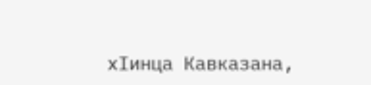хIинца Кавказана,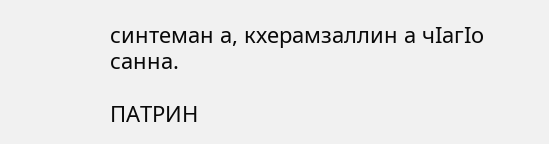синтеман а, кхерамзаллин а чIагIо санна.

ПАТРИН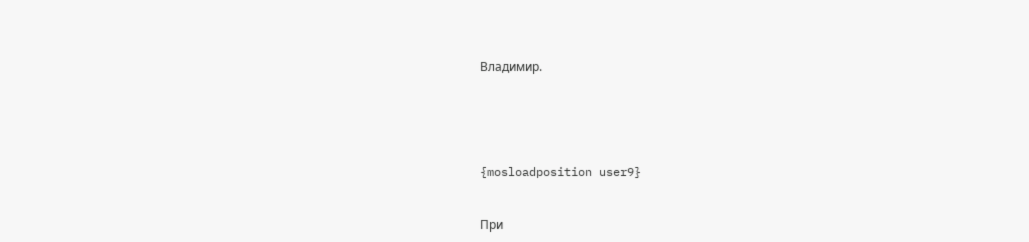Владимир.





{mosloadposition user9}


При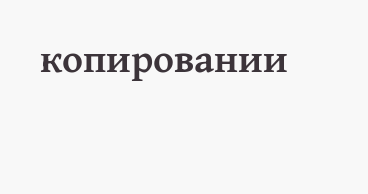копировании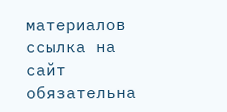материалов ссылка на сайт обязательна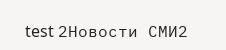test 2Новости СМИ2